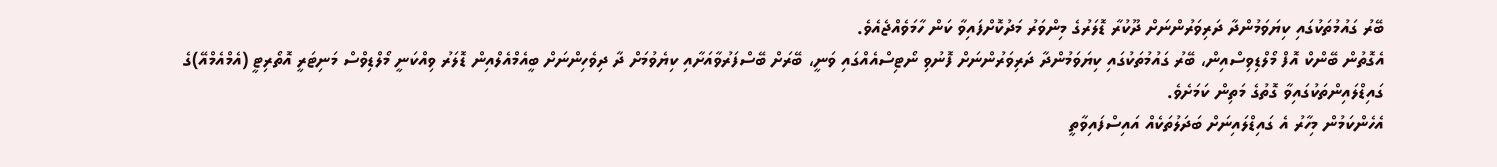ބޭރު ގައުމުތަކުގައި ކިޔަވަމުންދާ ދަރިވަރުންނަށް ދޫކުރާ ޑޮލަރުގެ މިންވަރު މަދުކޮށްފައިވާ ކަން ހާމަވެއްޖެއެވެ.
އެގޮތުން ބޭންކް އޮފް މޯލްޑިވިސްއިން، ބޭރު ގައުމުތަކުގައި ކިޔަވަމުންދާ ދަރިވަރުންނަށް ފޮނުވި ނޯޓިސްއެއްގައި ވަނީ، ބޭރަށް ބޭސްފަރުވާއަށާއި ކިޔެވުމަށް ދާ ދިވެހިންނަށް ބީއެމްއެލްއިން ޑޮލަރު ވިއްކަނީ މޯލްޑިވްސް މަނިޓަރީ އޮތޯރިޓީ (އެމްއެމްއޭ)ގެ ގައިޑްލައިންތަކުގައިވާ ގޮތުގެ މަތިން ކަމަށެވެ.
އެހެންކަމުން މިހާރު އެ ގައިޑްލައިނަށް ބަދަލުތަކެއް އައިސްފައިވާތީ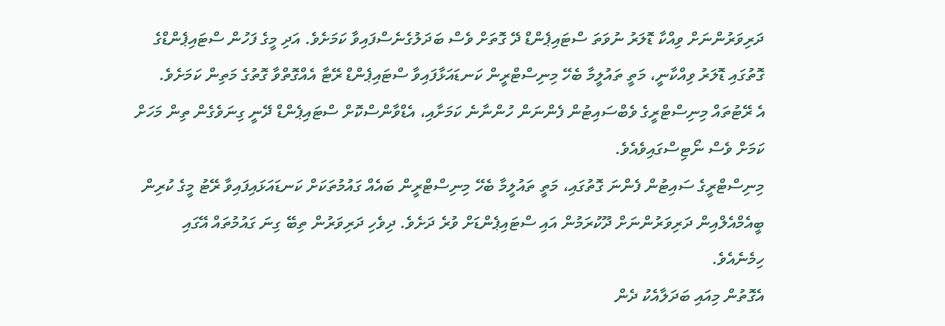ދަރިވަރުންނަށް ވިއްކާ ޑޮލަރު ނުވަތަ ސްޓައިޕެންޑް ދޭ ގޮތަށް ވެސް ބަދަލުގެނެސްފައިވާ ކަމަށެވެ. އަދި މީގެ ފަހުން ސްޓައިޕެންޑްގެ ގޮތުގައި ޑޮލަރު ވިއްކާނީ، މަތީ ތައުލީމާ ބެހޭ މިނިސްޓްރީން ކަނޑައަޅާފައިވާ ސްޓައިޕެންޑް ރޭޓާ އެއްގޮތްވާ ގޮތުގެ މަތިން ކަމަށެވެ.
އެ ރޭޓުތައް މިނިސްޓްރީގެ ވެބްސައިޓުން ފެންނަން ހުންނާނެ ކަމަށާއި، އެޑްވާންސްކޮށް ސްޓައިޕެންޑް ދޭނީ ގިނަވެގެން ތިން މަހަށް ކަމަށް ވެސް ނޯޓިސްގައިވެއެވެ.
މިނިސްޓްރީގެ ސައިޓުން ފެންނަ ގޮތުގައި، މަތީ ތައުލީމާ ބެހޭ މިނިސްޓްރީން ބައެއް ގައުމުތަކަށް ކަނޑައަޅައިފައިވާ ރޭޓު މީގެ ކުރިން ބީއެމްއެލްއިން ދަރިވަރުންނަށް ދޫކުރަމުން އައި ސްޓައިޕެންޑަށް ވުރެ ދަށެވެ. ދިވެހި ދަރިވަރުން ތިބޭ ގިނަ ގައުމުތައް އޭގައި ހިމެނެއެވެ.
އެގޮތުން މިއައި ބަދަލާއެކު ދެން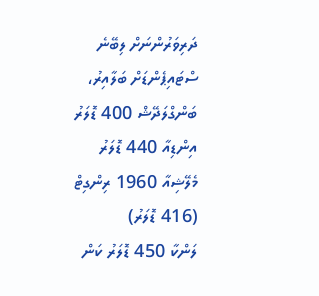ދަރިވަރުންނަށް ލިބޭނެ ސްޓައިޕެންޑަށް ބަލާއިރު،
ބަންގްލަދޭޝް 400 ޑޮލަރު
އިންޑިއާ 440 ޑޮލަރު
މެލޭޝިއާ 1960 ރިންގިޓް (416 ޑޮލަރު)
ލަންކާ 450 ޑޮލަރު ކަން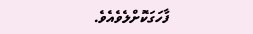ފާހަގަކޮށްލެވެއެވެ.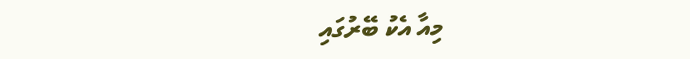މިއާ އެކު ބޭރުގައި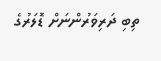ތިބި ދަރިވަރުންނަށް ޑޮލަރުގެ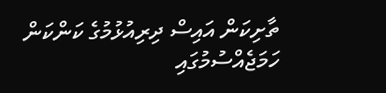ތާށިކަން އައިސް ދިރިއުޅުމުގެ ކަންކަން ހަމަޖެއްސުމުގައި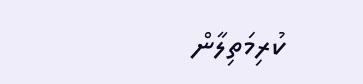ކުރިމަތިލާން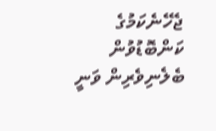ޖެހޭނެކަމުގެ ކަންބޮޑުވުން ބެލެނިވެރިން ވަނީ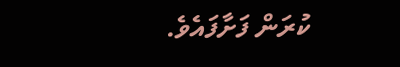ކުރަން ފަށާފައެވެ.